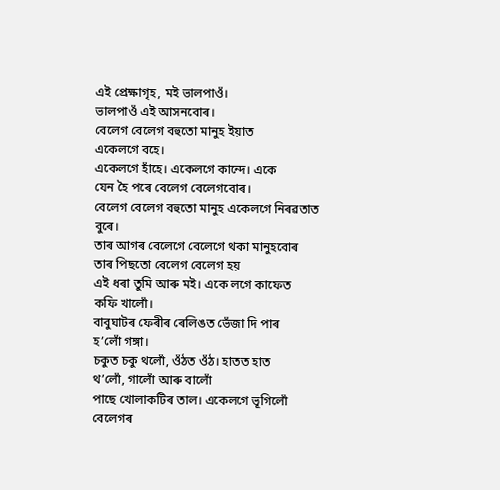এই প্রেক্ষাগৃহ, মই ভালপাওঁ।
ভালপাওঁ এই আসনবোৰ।
বেলেগ বেলেগ বহুতো মানুহ ইয়াত
একেলগে বহে।
একেলগে হাঁহে। একেলগে কান্দে। একে
যেন হৈ পৰে বেলেগ বেলেগবোৰ।
বেলেগ বেলেগ বহুতো মানুহ একেলগে নিৰৱতাত
বুৰে।
তাৰ আগৰ বেলেগে বেলেগে থকা মানুহবোৰ
তাৰ পিছতো বেলেগ বেলেগ হয়
এই ধৰা তুমি আৰু মই। একে লগে কাফেত
কফি খালোঁ।
বাবুঘাটৰ ফেৰীৰ ৰেলিঙত ভেঁজা দি পাৰ
হ’লোঁ গঙ্গা।
চকুত চকু থলোঁ, ওঁঠত ওঁঠ। হাতত হাত
থ’লোঁ, গালোঁ আৰু বালোঁ
পাছে খোলাকটিৰ তাল। একেলগে ভূগিলোঁ
বেলেগৰ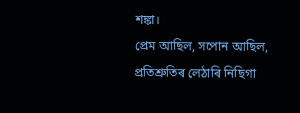শঙ্কা।
প্রেম আছিল, সপোন আছিল,
প্রতিশ্রুতিৰ লেঠাৰি নিছিগা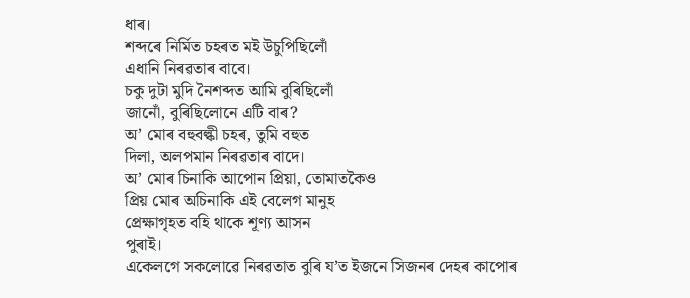ধাৰ।
শব্দৰে নির্মিত চহৰত মই উচুপিছিলোঁ
এধানি নিৰৱতাৰ বাবে।
চকু দুটা মুদি নৈশব্দত আমি বুৰিছিলোঁ
জানোঁ, বুৰিছিলোনে এটি বাৰ?
অ’ মোৰ বহুবল্কী চহৰ, তুমি বহুত
দিলা, অলপমান নিৰৱতাৰ বাদে।
অ’ মোৰ চিনাকি আপোন প্রিয়া, তোমাতকৈও
প্রিয় মোৰ অচিনাকি এই বেলেগ মানুহ
প্রেক্ষাগৃহত বহি থাকে শূণ্য আসন
পুৰাই।
একেলগে সকলোৱে নিৰৱতাত বুৰি য’ত ইজনে সিজনৰ দেহৰ কাপোৰ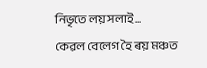নিভৃতে লয় সলাই...
কেৱল বেলেগ হৈ ৰয় মঞ্চত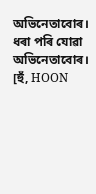অভিনেতাবোৰ।
ধৰা পৰি যোৱা অভিনেতাবোৰ।
[হুঁ, HOON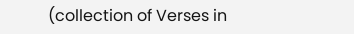(collection of Verses in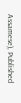Assamese), Published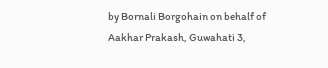by Bornali Borgohain on behalf of
Aakhar Prakash, Guwahati 3,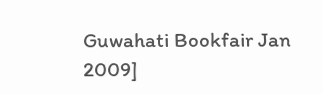Guwahati Bookfair Jan 2009]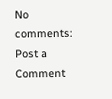No comments:
Post a Comment